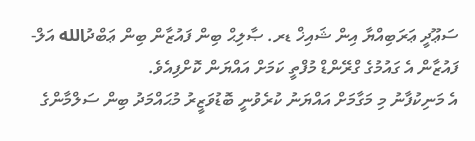ސަޢޫދީ ޢަރަބިއްޔާ އިން ޝައިޚް ޑރ. ޞާލިޙް ބިން ފައުޒާން ބިން ޢަބްދުالله އަލް-ފައުޒާން އެ ގައުމުގެ ގްރޭންޑް މުފްތީ ކަމަށް އައްޔަން ކޮށްފިއެވެ.
އެ މަނިކުފާނު މި މަގާމަށް އައްޔަނު ކުރެވުނީ ބޮޑުވަޒީރު މުޙައްމަދު ބިން ސަލްމާންގެ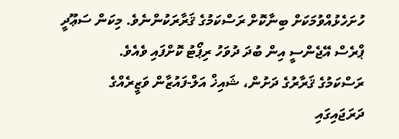ހުށަހެޅުއްވުމަކަށް ބިނާކޮށް ރަސްކަމުގެ ޤަރާރަކުންނެވެ. މިކަން ސަޢޫދީ ޕްރެސް އޭޖެންސީ އިން ބުދަ ދުވަހު ރިޕޯޓު ކޮށްފައި ވެއެވެ.
ރަސްކަމުގެ ޤަރާރުގެ ދަށުން، ޝައިޚް އަލް-ފައުޒާން ވަޒީރެއްގެ ދަރަޖައިގައި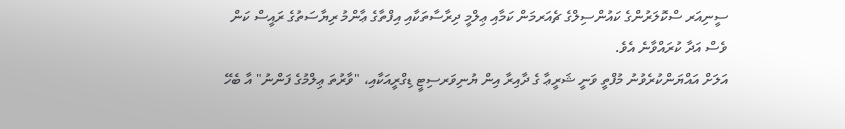ސީނިއަރ ސްކޮލަރުންގެ ކައުންސިލްގެ ޗެއަރމަން ކަމާއި ޢިލްމީ ދިރާސާތަކާއި އިފްތާގެ ޢާންމު ރިޔާސަތުގެ ރައީސް ކަން ވެސް އަދާ ކުރައްވާނެ އެވެ.
އަލަށް އައްޔަންކުރެވުނު މުފްތީ ވަނީ ޝަރީޢާ ގެ ދާއިރާ އިން ޔުނިވަރސިޓީ ޑިގްރީއަކާއި، "ވާރުތަ ޢިލްމުގެ ފަންނު" އާ ބެހޭ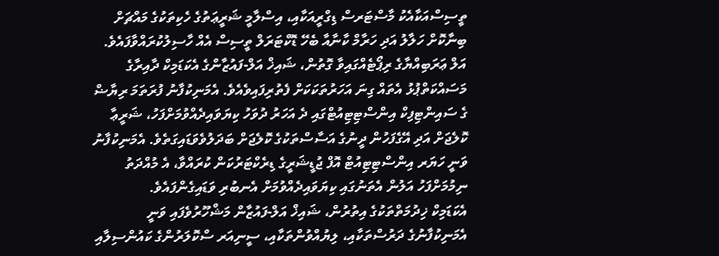ތީސިސްއަކާއެކު މާސްޓަރސް ޑިގްރީއަކާއި، އިސްލާމީ ޝަރީޢަތުގެ ހެކިތަކުގެ މައްޗަށް ބިނާކޮށް ހަލާލު އަދި ހަރާމް ކާނާއާ ބެހޭ ޑޮކްޓަރަލް ތީސިސް އެއް ހާސިލުކުރައްވާފައެވެ.
އަލް ޢަރަބިއްޔާގެ ރިޕޯޓެއްގައިވާ ގޮތުން، ޝައިޚް އަލް-ފައުޒާންގެ އެކަޑަމިކް ދާއިރާގެ މަސައްކަތްޕުޅު އެތައް ގިނަ އަހަރުތަކަކަށް ފެތުރިފައިވެއެވެ. އެމަނިކުފާނު ފުރަތަމަ ރިޔާޟް ގެ ސައިންޓިފިކް އިންސްޓިޓިއުޓްގައި ދެ އަހަރު ދުވަހު ކިޔަވައިދެއްވުމަށްފަހު، ޝަރީޢާ ކޮލެޖަށް އަދި އޭގެފަހުން ދީނުގެ އަސާސްތަކުގެ ކޮލެޖަށް ބަދަލުވެވަޑައިގަތެވެ. އެމަނިކުފާނު ވަނީ ހަޔަރ އިންސްޓިޓިއުޓް އޮފް ޖުޑީޝަރީގެ ޑިރެކްޓަރުކަން ކުރައްވާ، އެ މުއްދަތު ނިމުމަށްފަހު އަލުން އެތަނުގައި ކިޔަވައިދެއްވުމަށް އެނބުރި ވަޑައިގެންފައެވެ.
އެކަޑަމިކް ޚިދުމަތްތަކުގެ އިތުރުން، ޝައިޚް އަލް-ފައުޒާން މަޝްހޫރުވެފައި ވަނީ އެމަނިކުފާނުގެ ދަރުސްތަކާއި، ލިޔުއްވުންތަކާއި، ސީނިއަރ ސްކޮލަރުންގެ ކައުންސިލާއި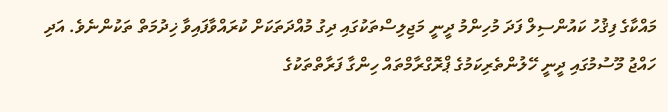މައްކާގެ ފިޤުހު ކައުންސިލް ފަދަ މުހިންމު ދީނީ މަޖިލިސްތަކުގައި ދިގު މުއްދަތަކަށް ކުރައްވާފައިވާ ޚިދުމަތް ތަކުންނެވެ. އަދި ހައްޖު މޫސުމުގައި ދީނީ ހޭލުންތެރިކަމުގެ ޕްރޮގްރާމްތައް ހިންގާ ފަރާތްތަކުގެ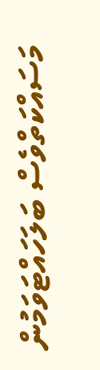މަސައްކަތްވެސް ބަލަހައްޓަވަމުން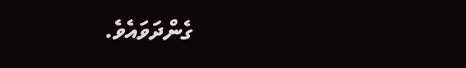ގެންދަވައެވެ.